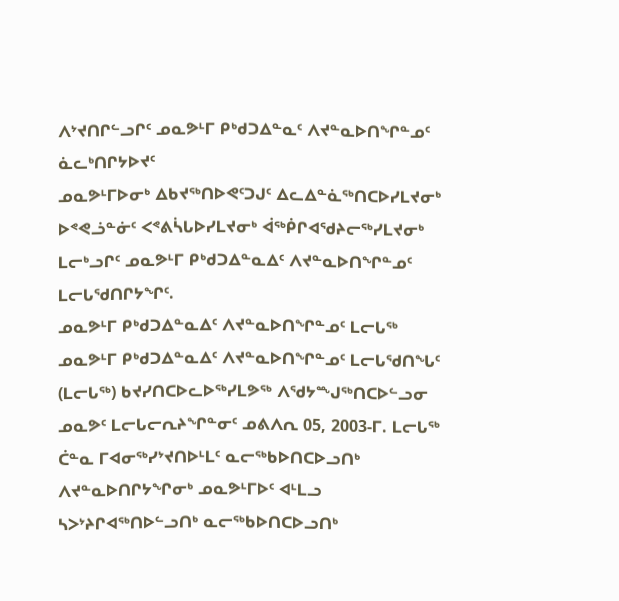ᐱᔾᔪᑎᒋᓪᓗᒋᑦ ᓄᓇᕗᒻᒥ ᑭᒃᑯᑐᐃᓐᓇᑦ ᐱᔪᓐᓇᐅᑎᖏᓐᓄᑦ ᓈᓚᒃᑎᒋᔭᐅᔪᑦ
ᓄᓇᕗᒻᒥᐅᓂᒃ ᐃᑲᔪᖅᑎᐅᕙᑦᑐᒍᑦ ᐃᓚᐃᓐᓈᖅᑎᑕᐅᓯᒪᔪᓂᒃ ᐅᕝᕙᓘᓐᓃᑦ ᐸᕝᕕᓵᒐᐅᓯᒪᔪᓂᒃ ᐋᖅᑮᒋᐊᖁᔨᓕᖅᓯᒪᔪᓂᒃ ᒪᓕᒃᓗᒋᑦ ᓄᓇᕗᒻᒥ ᑭᒃᑯᑐᐃᓐᓇᐃᑦ ᐱᔪᓐᓇᐅᑎᖏᓐᓄᑦ ᒪᓕᒐᖁᑎᒋᔭᖏᑦ.
ᓄᓇᕗᒻᒥ ᑭᒃᑯᑐᐃᓐᓇᐃᑦ ᐱᔪᓐᓇᐅᑎᖏᓐᓄᑦ ᒪᓕᒐᖅ
ᓄᓇᕗᒻᒥ ᑭᒃᑯᑐᐃᓐᓇᐃᑦ ᐱᔪᓐᓇᐅᑎᖏᓐᓄᑦ ᒪᓕᒐᖁᑎᖓᑦ (ᒪᓕᒐᖅ) ᑲᔪᓯᑎᑕᐅᓚᐅᖅᓯᒪᕗᖅ ᐱᖁᔭᖖᒍᖅᑎᑕᐅᓪᓗᓂ ᓄᓇᕗᑦ ᒪᓕᒐᓕᕆᔨᖏᓐᓂᑦ ᓄᕕᐱᕆ 05, 2003-ᒥ. ᒪᓕᒐᖅ ᑖᓐᓇ ᒥᐊᓂᖅᓯᔾᔪᑎᐅᒻᒪᑦ ᓇᓕᖅᑲᐅᑎᑕᐅᓗᑎᒃ ᐱᔪᓐᓇᐅᑎᒋᔭᖏᓂᒃ ᓄᓇᕗᒻᒥᐅᑦ ᐊᒻᒪᓗ ᓴᐳᔾᔨᒋᐊᖅᑎᐅᓪᓗᑎᒃ ᓇᓕᖅᑲᐅᑎᑕᐅᓗᑎᒃ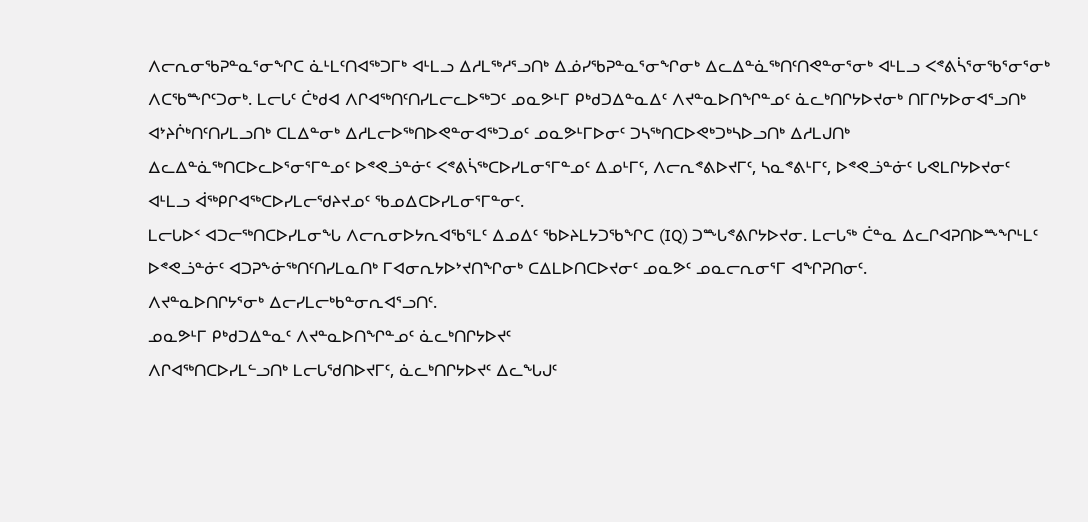ᐱᓕᕆᓂᖃᕈᓐᓇᕐᓂᖏᑕ ᓈᒻᒪᑦᑎᐊᖅᑐᒥᒃ ᐊᒻᒪᓗ ᐃᓱᒪᖅᓱᕐᓗᑎᒃ ᐃᓅᓯᖃᕈᓐᓇᕐᓂᖏᓂᒃ ᐃᓚᐃᓐᓈᖅᑎᑦᑎᕙᓐᓂᕐᓂᒃ ᐊᒻᒪᓗ ᐸᕝᕕᓵᕐᓂᖃᕐᓂᕐᓂᒃ ᐱᑕᖃᖖᒋᑦᑐᓂᒃ. ᒪᓕᒐᑦ ᑖᒃᑯᐊ ᐱᒋᐊᖅᑎᑦᑎᓯᒪᓕᓚᐅᖅᑐᑦ ᓄᓇᕗᒻᒥ ᑭᒃᑯᑐᐃᓐᓇᐃᑦ ᐱᔪᓐᓇᐅᑎᖏᓐᓄᑦ ᓈᓚᒃᑎᒋᔭᐅᔪᓂᒃ ᑎᒥᒋᔭᐅᓂᐊᕐᓗᑎᒃ ᐊᔾᔨᒌᒃᑎᑦᑎᓯᒪᓗᑎᒃ ᑕᒪᐃᓐᓂᒃ ᐃᓱᒪᓕᐅᖅᑎᐅᕙᓐᓂᐊᖅᑐᓄᑦ ᓄᓇᕗᒻᒥᐅᓂᑦ ᑐᓴᖅᑎᑕᐅᕙᒃᑐᒃᓴᐅᓗᑎᒃ ᐃᓱᒪᒍᑎᒃ ᐃᓚᐃᓐᓈᖅᑎᑕᐅᓚᐅᕐᓂᕐᒥᓐᓄᑦ ᐅᕝᕙᓘᓐᓃᑦ ᐸᕝᕕᓵᖅᑕᐅᓯᒪᓂᕐᒥᓐᓄᑦ ᐃᓄᒻᒥᑦ, ᐱᓕᕆᕝᕕᐅᔪᒥᑦ, ᓴᓇᕝᕕᒻᒥᑦ, ᐅᕝᕙᓘᓐᓃᑦ ᒐᕙᒪᒋᔭᐅᔪᓂᑦ ᐊᒻᒪᓗ ᐋᖅᑭᒋᐊᖅᑕᐅᓯᒪᓕᖁᔨᔪᓄᑦ ᖃᓄᐃᑕᐅᓯᒪᓂᕐᒥᓐᓂᑦ.
ᒪᓕᒐᐅᑉ ᐊᑐᓕᖅᑎᑕᐅᓯᒪᓂᖓ ᐱᓕᕆᓂᐅᔭᕆᐊᖃᕐᒪᑦ ᐃᓄᐃᑦ ᖃᐅᔨᒪᔭᑐᖃᖏᑕ (IQ) ᑐᖖᒐᕝᕕᒋᔭᐅᔪᓂ. ᒪᓕᒐᖅ ᑖᓐᓇ ᐃᓚᒋᐊᕈᑎᐅᖖᖏᒻᒪᑦ ᐅᕝᕙᓘᓐᓃᑦ ᐊᑐᕈᖕᓃᖅᑎᑦᑎᓯᒪᓇᑎᒃ ᒥᐊᓂᕆᔭᐅᔾᔪᑎᖏᓂᒃ ᑕᐃᒪᐅᑎᑕᐅᔪᓂᑦ ᓄᓇᕗᑦ ᓄᓇᓕᕆᓂᕐᒥ ᐊᖏᕈᑎᓂᑦ.
ᐱᔪᓐᓇᐅᑎᒋᔭᕐᓂᒃ ᐃᓕᓯᒪᓕᒃᑲᓐᓂᕆᐊᕐᓗᑎᑦ.
ᓄᓇᕗᒻᒥ ᑭᒃᑯᑐᐃᓐᓇᑦ ᐱᔪᓐᓇᐅᑎᖏᓐᓄᑦ ᓈᓚᒃᑎᒋᔭᐅᔪᑦ
ᐱᒋᐊᖅᑎᑕᐅᓯᒪᓪᓗᑎᒃ ᒪᓕᒐᖁᑎᐅᔪᒥᑦ, ᓈᓚᒃᑎᒋᔭᐅᔪᑦ ᐃᓚᖓᒍᑦ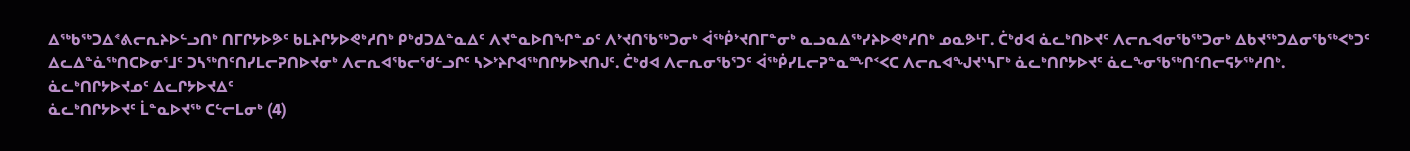ᐃᖅᑲᖅᑐᐃᕝᕕᓕᕆᔨᐅᓪᓗᑎᒃ ᑎᒥᒋᔭᐅᕗᑦ ᑲᒪᔨᒋᔭᐅᕙᒃᓱᑎᒃ ᑭᒃᑯᑐᐃᓐᓇᐃᑦ ᐱᔪᓐᓇᐅᑎᖏᓐᓄᑦ ᐱᔾᔪᑎᖃᖅᑐᓂᒃ ᐋᖅᑮᔾᔪᑎᒥᓐᓂᒃ ᓇᓗᓇᐃᖅᓯᔨᐅᕙᒃᓱᑎᒃ ᓄᓇᕗᒻᒥ. ᑖᒃᑯᐊ ᓈᓚᒃᑎᐅᔪᑦ ᐱᓕᕆᐊᓂᖃᖅᑐᓂᒃ ᐃᑲᔪᖅᑐᐃᓂᖃᖅᐸᒃᑐᑦ ᐃᓚᐃᓐᓈᖅᑎᑕᐅᓂᕐᒧᑦ ᑐᓴᖅᑎᑦᑎᓯᒪᓕᕈᑎᐅᔪᓂᒃ ᐱᓕᕆᐊᖃᓕᖁᓪᓗᒋᑦ ᓴᐳᔾᔨᒋᐊᖅᑎᒋᔭᐅᔪᑎᒍᑦ. ᑖᒃᑯᐊ ᐱᓕᕆᓂᖃᕐᑐᑦ ᐋᖅᑮᓯᒪᓕᕈᓐᓇᖖᒋᑉᐸᑕ ᐱᓕᕆᐊᖑᔪᔅᓴᒥᒃ ᓈᓚᒃᑎᒋᔭᐅᔪᑦ ᓈᓚᖕᓂᖃᖅᑎᑦᑎᓕᕋᔭᖅᓱᑎᒃ.
ᓈᓚᒃᑎᒋᔭᐅᔪᓄᑦ ᐃᓚᒋᔭᐅᔪᐃᑦ
ᓈᓚᒃᑎᒋᔭᐅᔪᑦ ᒫᓐᓇᐅᔪᖅ ᑕᓪᓕᒪᓂᒃ (4)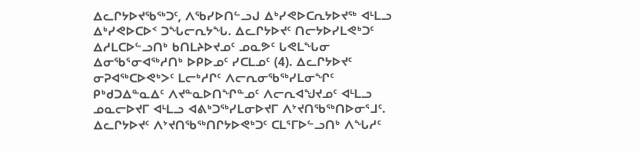ᐃᓚᒋᔭᐅᔪᖃᖅᑐᑦ, ᐱᖃᓯᐅᑎᓪᓗᒍ ᐃᒃᓯᕙᐅᑕᕆᔭᐅᔪᖅ ᐊᒻᒪᓗ ᐃᒃᓯᕙᐅᑕᐅᑉ ᑐᖓᓕᕆᔭᖓ. ᐃᓚᒋᔭᐅᔪᑦ ᑎᓕᔭᐅᓯᒪᕙᒃᑐᑦ ᐃᓱᒪᑕᐅᓪᓗᑎᒃ ᑲᑎᒪᔨᐅᔪᓄᑦ ᓄᓇᕗᑦ ᒐᕙᒪᖓᓂ ᐃᓂᖃᕐᓂᐊᖅᓱᑎᒃ ᐅᑭᐅᓄᑦ ᓯᑕᒪᓄᑦ (4). ᐃᓚᒋᔭᐅᔪᑦ ᓂᕈᐊᖅᑕᐅᕙᒃᐳᑦ ᒪᓕᒃᓱᒋᑦ ᐱᓕᕆᓂᖃᖅᓯᒪᓂᖏᑦ ᑭᒃᑯᑐᐃᓐᓇᐃᑦ ᐱᔪᓐᓇᐅᑎᖏᓐᓄᑦ ᐱᓕᕆᐊᖑᔪᓄᑦ ᐊᒻᒪᓗ ᓄᓇᓕᐅᔪᒥ ᐊᒻᒪᓗ ᐊᕕᒃᑐᖅᓯᒪᓂᐅᔪᒥ ᐱᔾᔪᑎᖃᖅᑎᐅᓂᕐᒧᑦ. ᐃᓚᒋᔭᐅᔪᑦ ᐱᔾᔪᑎᖃᖅᑎᒋᔭᐅᕙᒃᑐᑦ ᑕᒪᕐᒥᐅᓪᓗᑎᒃ ᐱᖓᓱᑦ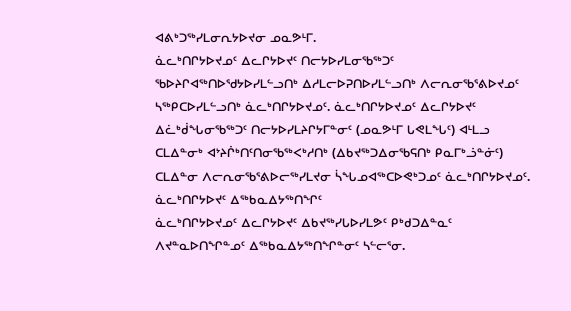ᐊᕕᒃᑐᖅᓯᒪᓂᕆᔭᐅᔪᓂ ᓄᓇᕗᒻᒥ.
ᓈᓚᒃᑎᒋᔭᐅᔪᓄᑦ ᐃᓚᒋᔭᐅᔪᑦ ᑎᓕᔭᐅᓯᒪᓂᖃᖅᑐᑦ ᖃᐅᔨᒋᐊᖅᑎᐅᖁᔭᐅᓯᒪᓪᓗᑎᒃ ᐃᓱᒪᓕᐅᕈᑎᐅᓯᒪᓪᓗᑎᒃ ᐱᓕᕆᓂᖃᕐᕕᐅᔪᓄᑦ ᓴᖅᑭᑕᐅᓯᒪᓪᓗᑎᒃ ᓈᓚᒃᑎᒋᔭᐅᔪᓄᑦ. ᓈᓚᒃᑎᒋᔭᐅᔪᓄᑦ ᐃᓚᒋᔭᐅᔪᑦ ᐃᓛᒃᑰᖓᓂᖃᖅᑐᑦ ᑎᓕᔭᐅᓯᒪᔨᒋᔭᒥᓐᓂᑦ (ᓄᓇᕗᒻᒥ ᒐᕙᒪᖓᑦ) ᐊᒻᒪᓗ ᑕᒪᐃᓐᓂᒃ ᐊᔾᔨᒌᒃᑎᑦᑎᓂᖃᖅᐸᒃᓱᑎᒃ (ᐃᑲᔪᖅᑐᐃᓂᖃᕋᑎᒃ ᑭᓇᒥᒃᓘᓐᓃᑦ) ᑕᒪᐃᓐᓂ ᐱᓕᕆᓂᖃᕐᕕᐅᓕᖅᓯᒪᔪᓂ ᓵᖓᓄᐊᖅᑕᐅᕙᒃᑐᓄᑦ ᓈᓚᒃᑎᒋᔭᐅᔪᓄᑦ.
ᓈᓚᒃᑎᒋᔭᐅᔪᑦ ᐃᖅᑲᓇᐃᔭᖅᑎᖏᑦ
ᓈᓚᒃᑎᒋᔭᐅᔪᓄᑦ ᐃᓚᒋᔭᐅᔪᑦ ᐃᑲᔪᖅᓯᒐᐅᓯᒪᕗᑦ ᑭᒃᑯᑐᐃᓐᓇᑦ ᐱᔪᓐᓇᐅᑎᖏᓐᓄᑦ ᐃᖅᑲᓇᐃᔭᖅᑎᖏᓐᓂᑦ ᓴᓪᓕᕐᓂ.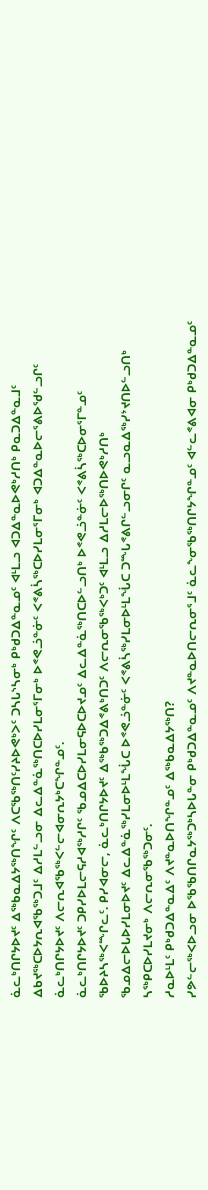ᓈᓚᒃᑎᒋᔭᐅᔪᑦ ᐃᖅᑲᓇᐃᔭᖅᑎᖏᑦ ᐱᑕᖃᖅᑎᑦᓯᔨᐅᕙᒃᐳᑦ ᑐᓴᒐᔅᓴᓂᒃ ᑭᒃᑯᑐᐃᓐᓇᓄᑦ ᐊᒻᒪᓗ ᐊᑐᐃᓐᓇᐅᕙᒃᓱᑎᒃ ᑭᓇᑐᐃᓐᓇᒧᑦ ᐃᑲᔪᖅᑕᐅᔭᕆᐊᖃᖅᑐᒧᑦ ᐃᓱᒪᓪᓗᓂ ᐃᓚᐃᓐᓈᖅᑎᑕᐅᓯᒪᓂᕐᒥᓂᒃ ᐅᕝᕙᓘᓐᓃᑦ ᐸᕝᕕᓵᖅᑕᐅᓯᒪᓂᕐᒥᓂᒃ ᐊᑐᐃᓐᓇᐅᓕᕐᕕᐅᖁᓪᓗᒋᑦ ᓈᓚᒃᑎᒋᔭᐅᔪᑦ ᐱᓕᕆᐊᖃᖅᐸᓪᓕᐊᓂᕆᔭᒃᑕᖏᓐᓄᑦ.
ᓈᓚᒃᑎᒋᔭᐅᔪᑦ ᑐᑭᓯᐅᒪᓕᕋᓱᐊᖅᓱᒋᑦ ᖃᓄᐃᑕᐅᓯᒪᓂᕋᐅᑕᐅᔪᓄᑦ ᐃᓚᐃᓐᓈᖅᑎᑕᐅᓪᓗᑎᒃ ᐅᕝᕙᓘᓐᓃᑦ ᐸᕝᕕᓵᖅᑕᐅᓂᕐᒥᓐᓄᑦ ᖃᐅᔨᓴᖅᐸᖖᒋᓚᑦ. ᑭᓯᐊᓂᓕ, ᓈᓚᒃᑎᒋᔭᐅᔪᑦ ᐃᖅᑲᖅᑐᐃᕝᕕᒃᑎᑐᑦ ᐱᓕᕆᓂᖃᖅᐸᒃᑐᑦ ᐊᒻᒪᓗ ᐃᓱᒪᓕᐅᖅᑎᐅᕙᒃᓱᑎᒃ ᖃᓄᐃᓕᐅᒐᐅᓯᒪᓂᐅᔪᑦ ᐃᓚᐃᓐᓈᖅᓯᒪᓂᐅᒻᒪᖔᑕ ᐅᕝᕙᓘᓐᓃᑦ ᐸᕝᕕᓵᖅᓯᒪᓂᐅᒻᒪᖔᑕ ᑐᖖᒐᕝᕕᒋᓪᓗᓂᒋᑦ ᓇᓗᓇᐃᖅᓯᔾᔪᑎᐅᓪᓗᑎᒃ ᓴᖅᑭᑕᐅᓯᒪᔪᓂᒃ ᐱᓕᕆᓂᖃᖅᑐᓂᑦ.
ᓱᓇᐅᒻᒪᑦ ᑭᒃᑯᑐᐃᓐᓇᐃᑦ ᐱᔪᓐᓇᐅᑎᖏᓐᓄᑦ ᐃᖅᑲᓇᐃᔭᖅᑎ?
ᓯᕗᓪᓕᖅᐸᐅᓗᓂ ᐅᖃᖃᑎᒋᓇᔭᖅᑐᒃᓴᐅᒐᓐᓂ ᑭᒃᑯᑐᐃᓐᓇᓄᑦ ᐱᔪᓐᓇᐅᑎᓕᕆᓂᕐᒧᑦ ᓈᓚᖕᓂᖃᖅᑎᒋᔭᖏᓐᓄᑦ ᐊᓪᓚᕝᕕᐊᓂ ᑭᒃᑯᑐᐃᓐᓇᓄᑦ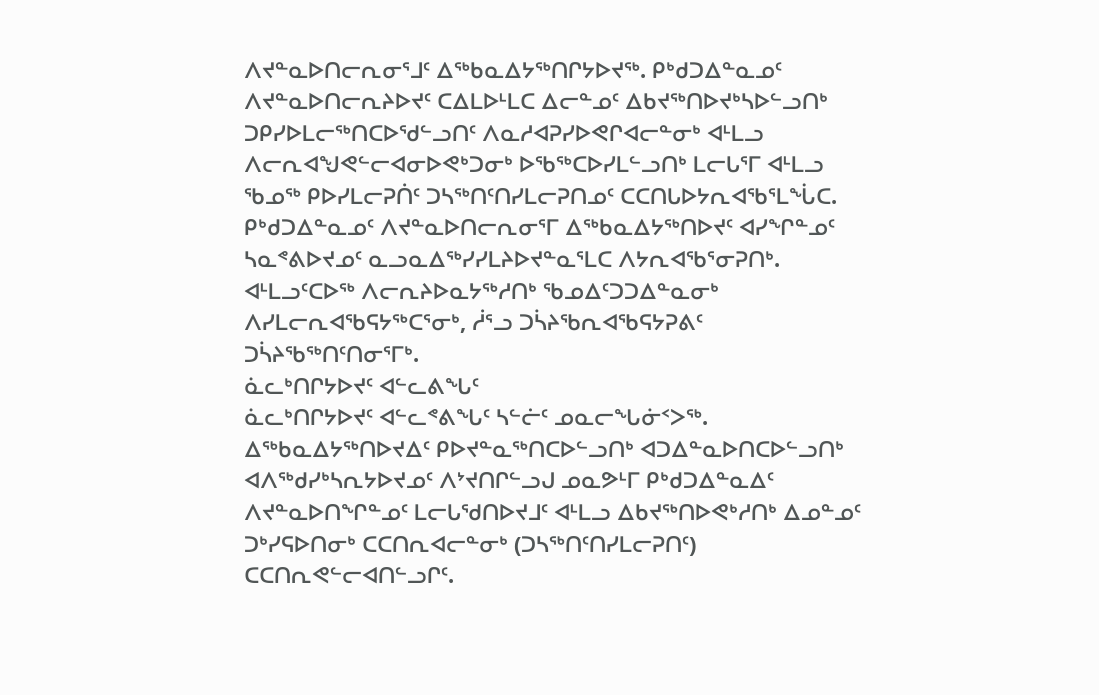ᐱᔪᓐᓇᐅᑎᓕᕆᓂᕐᒧᑦ ᐃᖅᑲᓇᐃᔭᖅᑎᒋᔭᐅᔪᖅ. ᑭᒃᑯᑐᐃᓐᓇᓄᑦ ᐱᔪᓐᓇᐅᑎᓕᕆᔨᐅᔪᑦ ᑕᐃᒪᐅᒻᒪᑕ ᐃᓕᓐᓄᑦ ᐃᑲᔪᖅᑎᐅᔪᒃᓴᐅᓪᓗᑎᒃ ᑐᑭᓯᐅᒪᓕᖅᑎᑕᐅᖁᓪᓗᑎᑦ ᐱᓇᓱᐊᕈᓯᐅᕙᒋᐊᓕᓐᓂᒃ ᐊᒻᒪᓗ ᐱᓕᕆᐊᖑᕙᓪᓕᐊᓂᐅᕙᒃᑐᓂᒃ ᐅᖃᖅᑕᐅᓯᒪᓪᓗᑎᒃ ᒪᓕᒐᕐᒥ ᐊᒻᒪᓗ ᖃᓄᖅ ᑭᐅᓯᒪᓕᕈᑏᑦ ᑐᓴᖅᑎᑦᑎᓯᒪᓕᕈᑎᓄᑦ ᑕᑕᑎᒐᐅᔭᕆᐊᖃᕐᒪᖔᑕ. ᑭᒃᑯᑐᐃᓐᓇᓄᑦ ᐱᔪᓐᓇᐅᑎᓕᕆᓂᕐᒥ ᐃᖅᑲᓇᐃᔭᖅᑎᐅᔪᑦ ᐊᓯᖏᓐᓄᑦ ᓴᓇᕝᕕᐅᔪᓄᑦ ᓇᓗᓇᐃᖅᓯᓯᒪᔨᐅᔪᓐᓇᕐᒪᑕ ᐱᔭᕆᐊᖃᕐᓂᕈᑎᒃ. ᐊᒻᒪᓗᑦᑕᐅᖅ ᐱᓕᕆᔨᐅᓇᔭᖅᓱᑎᒃ ᖃᓄᐃᑦᑐᑐᐃᓐᓇᓂᒃ ᐱᓯᒪᓕᕆᐊᖃᕋᔭᖅᑕᕐᓂᒃ, ᓲᕐᓗ ᑐᓵᔨᖃᕆᐊᖃᕋᔭᕈᕕᑦ ᑐᓵᔨᖃᖅᑎᑦᑎᓂᕐᒥᒃ.
ᓈᓚᒃᑎᒋᔭᐅᔪᑦ ᐊᓪᓚᕕᖓᑦ
ᓈᓚᒃᑎᒋᔭᐅᔪᑦ ᐊᓪᓚᕝᕕᖓᑦ ᓴᓪᓖᑦ ᓄᓇᓕᖓᓃᑉᐳᖅ. ᐃᖅᑲᓇᐃᔭᖅᑎᐅᔪᐃᑦ ᑭᐅᔪᓐᓇᖅᑎᑕᐅᓪᓗᑎᒃ ᐊᑐᐃᓐᓇᐅᑎᑕᐅᓪᓗᑎᒃ ᐊᐱᖅᑯᓯᒃᓴᕆᔭᐅᔪᓄᑦ ᐱᔾᔪᑎᒋᓪᓗᒍ ᓄᓇᕗᒻᒥ ᑭᒃᑯᑐᐃᓐᓇᐃᑦ ᐱᔪᓐᓇᐅᑎᖏᓐᓄᑦ ᒪᓕᒐᖁᑎᐅᔪᒧᑦ ᐊᒻᒪᓗ ᐃᑲᔪᖅᑎᐅᕙᒃᓱᑎᒃ ᐃᓄᓐᓄᑦ ᑐᒃᓯᕋᐅᑎᓂᒃ ᑕᑕᑎᕆᐊᓕᓐᓂᒃ (ᑐᓴᖅᑎᑦᑎᓯᒪᓕᕈᑎᑦ) ᑕᑕᑎᕆᕙᓪᓕᐊᑎᓪᓗᒋᑦ.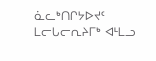ᓈᓚᒃᑎᒋᔭᐅᔪᑦ ᒪᓕᒐᓕᕆᔨᒥᒃ ᐊᒻᒪᓗ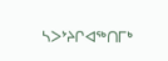ᓴᐳᔾᔨᒋᐊᖅᑎᒥᒃ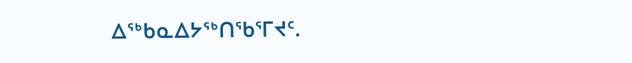ᐃᖅᑲᓇᐃᔭᖅᑎᖃᕐᒥᔪᑦ.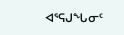ᐊᕐᕋᒍᖓᓂᑦ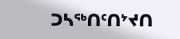ᑐᓴᖅᑎᑦᑎᔾᔪᑎ